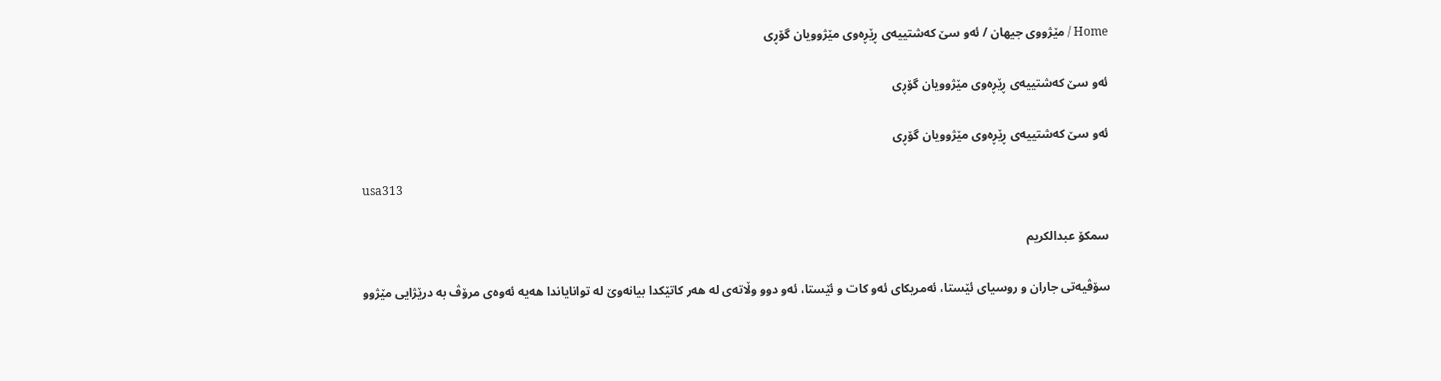Home / مێژووى جیهان / ئه‌و سێ‌ كه‌شتییه‌ی‌ ڕێڕه‌وی‌ مێژوویان گۆڕی‌ ‌

ئه‌و سێ‌ كه‌شتییه‌ی‌ ڕێڕه‌وی‌ مێژوویان گۆڕی‌ ‌

ئه‌و سێ‌ كه‌شتییه‌ی‌ ڕێڕه‌وی‌ مێژوویان گۆڕی‌ ‌

usa313

سمكۆ عبدالكریم‌

سۆڤیه‌تی‌ جاران و روسیای‌ ئێستا، ئه‌مریكای‌ ئه‌و كات و ئێستا، ئه‌و دوو وڵاته‌ی‌ له‌ هه‌ر كاتێكدا بیانه‌وێ‌ له‌ توانایاندا هه‌یه‌ ئه‌وه‌ی‌ مرۆڤ به‌ درێژایی‌ مێژوو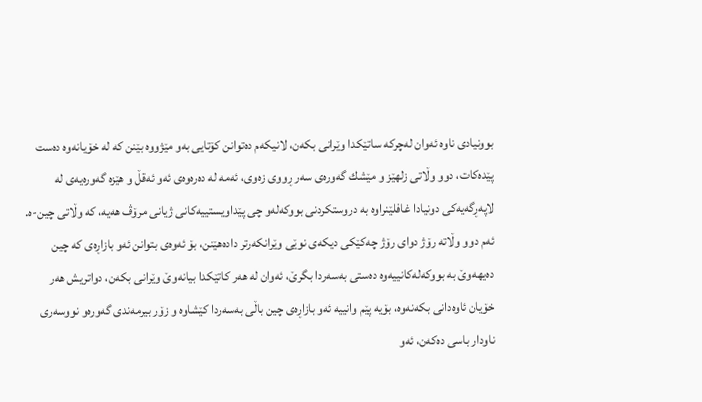بوونیادی‌ ناوه‌ ئه‌وان له‌چركه‌ ساتێكدا وێرانی‌ بكه‌ن، لانیكه‌م ده‌توانن كۆتایی‌ به‌و مێژووه‌ بێنن كه‌ له‌ خۆیانه‌وه‌ ده‌ست پێده‌كات، دوو وڵاتی‌ زلهێز و مێشك گه‌وره‌ی‌ سه‌ر ڕووی‌ زه‌وی‌، ئه‌مه‌ له‌ ده‌ره‌وه‌ی‌ ئه‌و ئه‌قڵ و هێزه‌ گه‌وره‌یه‌ی‌ له‌ لاپه‌ڕگه‌یه‌كی‌ دونیادا غافلێنراوه‌ به‌ دروستكردنی‌ بووكه‌له‌و چی‌ پێداویستییه‌كانی‌ ژیانی‌ مرۆڤ هه‌یه‌، كه‌ وڵاتی‌ چین-ه‌.
ئه‌م دوو وڵاته‌ رۆژ دوای‌ رۆژ چه‌كێكی‌ دیكه‌ی‌ نوێی‌ وێرانكه‌رتر داده‌هێنن، بۆ ئه‌وه‌ی‌ بتوانن ئه‌و بازاڕه‌ی‌ كه‌ چین ده‌یهه‌وێ‌ به‌ بووكه‌له‌كانییه‌وه‌ ده‌ستی‌ به‌سه‌ردا بگرێ‌، ئه‌وان له‌ هه‌ر كاتێكدا بیانه‌وێ‌ وێرانی‌ بكه‌ن، دواتریش هه‌ر خۆیان ئاوه‌دانی‌ بكه‌نه‌وه‌، بۆیه‌ پێم وانییه‌ ئه‌و بازاڕه‌ی‌ چین باڵی‌ به‌سه‌ردا كێشاوه‌ و زۆر بیرمه‌ندی‌ گه‌وره‌و نووسه‌ری‌ ناودار باسی‌ ده‌كه‌ن، ئه‌و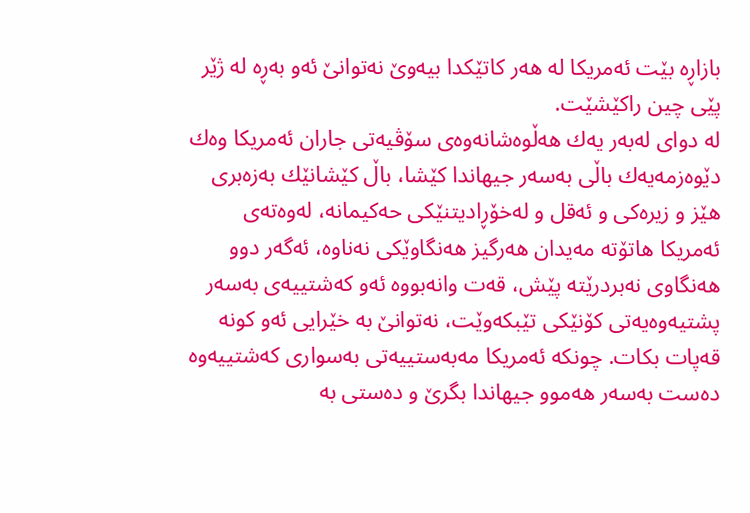بازاڕه‌ بێت ئه‌مریكا له‌ هه‌ر كاتێكدا بیه‌وێ‌ نه‌توانێ‌ ئه‌و به‌ڕه‌ له‌ ژێر پێی‌ چین راكێشێت.
له‌ دوای‌ له‌به‌ر یه‌ك هه‌ڵوه‌شانه‌وه‌ی‌ سۆڤیه‌تی‌ جاران ئه‌مریكا وه‌ك دێوه‌زمه‌یه‌ك باڵی‌ به‌سه‌ر جیهاندا كێشا، باڵ كێشانێك به‌زه‌بری‌ هێز و زیره‌كی‌ و ئه‌قل و له‌خۆڕادیتنێكی‌ حه‌كیمانه‌، له‌وه‌ته‌ی‌ ئه‌مریكا هاتۆته‌ مه‌یدان هه‌رگیز هه‌نگاوێكی‌ نه‌ناوه‌، ئه‌گه‌ر دوو هه‌نگاوی‌ نه‌بردرێته‌ پێش، قه‌ت وانه‌بووه‌ ئه‌و كه‌شتییه‌ی‌ به‌سه‌ر پشتیه‌وه‌یه‌تی‌ كۆنێكی‌ تێبكه‌وێت، نه‌توانێ‌ به‌ خێرایی‌ ئه‌و كونه‌ قه‌پات بكات. چونكه‌ ئه‌مریكا مه‌به‌ستییه‌تی‌ به‌سواری‌ كه‌شتییه‌وه‌ ده‌ست به‌سه‌ر هه‌موو جیهاندا بگرێ‌ و ده‌ستی‌ به‌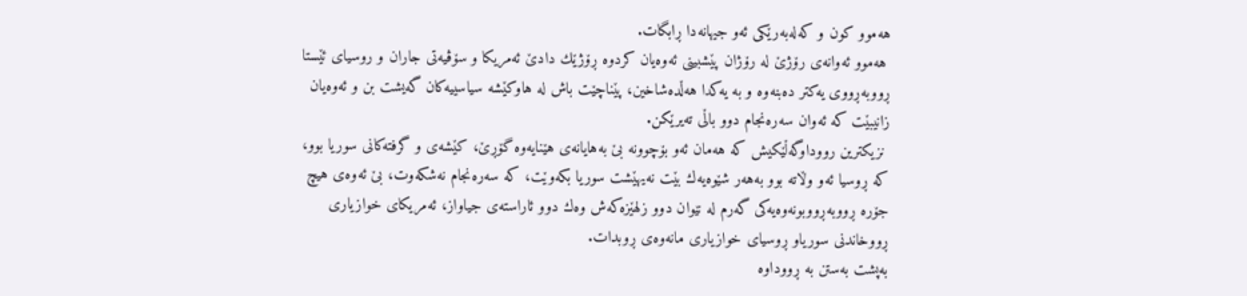هه‌موو كون و كه‌له‌به‌رێكی‌ ئه‌و جیهانه‌دا ڕابگات.
 هه‌موو ئه‌وانه‌ی‌ رۆژێ‌ له‌ رۆژان پێشبینی‌ ئه‌وه‌یان كردوه‌ ڕۆژێك دادێ‌ ئه‌مریكا و سۆڤیه‌تی‌ جاران و روسیای‌ ئێستا ڕووبه‌ڕووی‌ یه‌كتر ده‌بنه‌وه‌ و به‌ یه‌كدا هه‌ڵده‌شاخین، پێناچێت باش له‌ هاوكێشه‌ سیاسییه‌كان گه‌یشت بن و ئه‌وه‌یان زانیبێت كه‌ ئه‌وان سه‌ره‌نجام دوو باڵی‌ ته‌یرێكن.
 نزیكترین رووداوگه‌ڵێكیش كه‌ هه‌مان ئه‌و بۆچوونه‌ بێ‌ به‌هایانه‌ی‌ هێنایه‌وه‌ گۆڕێ‌، كێشه‌ی‌ و گرفته‌كانی‌ سوریا بوو، كه‌ ڕوسیا ئه‌و وڵاته‌ بوو به‌هه‌ر شێوه‌یه‌ك بێت نه‌یهێشت سوریا بكه‌وێت، كه‌ سه‌ره‌نجام نه‌شكه‌وت، بێ‌ ئه‌وه‌ی‌ هیچ جۆره‌ ڕووبه‌ڕووبونه‌وه‌یه‌كی‌ گه‌رم له‌ نێوان دوو زلهێزه‌كه‌ش وه‌ك دوو ئاراسته‌ی‌ جیاواز، ئه‌مریكای‌ خوازیاری‌ ڕووخاندنی‌ سوریاو ڕوسیای‌ خوازیاری‌ مانه‌وه‌ی‌ ڕوبدات.
به‌پشت به‌ستن به‌ ڕووداوه‌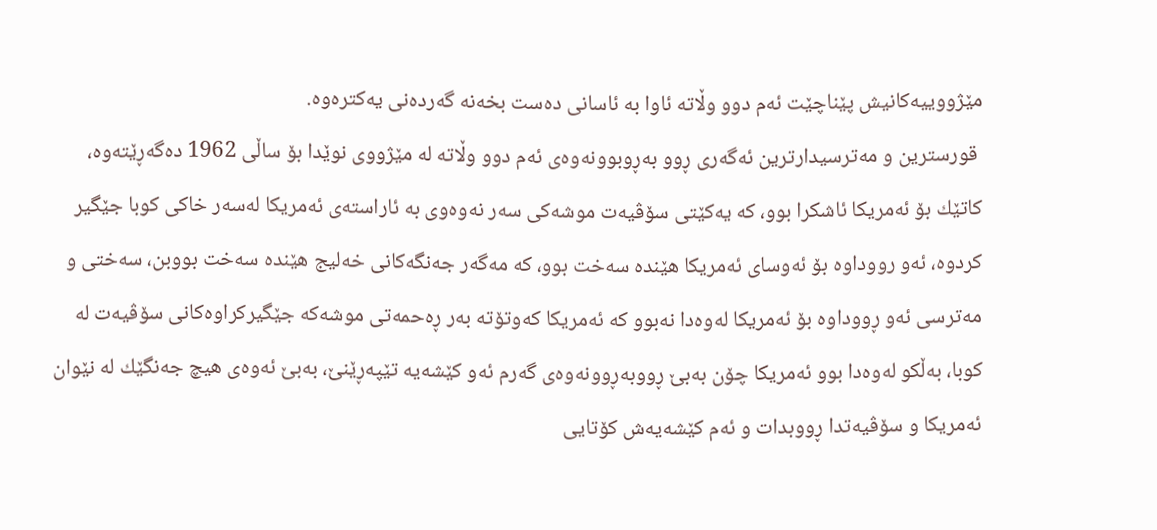مێژووییه‌كانیش پێناچێت ئه‌م دوو وڵاته‌ ئاوا به‌ ئاسانی‌ ده‌ست بخه‌نه‌ گه‌رده‌نی‌ یه‌كتره‌وه‌.
 قورسترین و مه‌ترسیدارترین ئه‌گه‌ری‌ ڕوو به‌ڕوبوونه‌وه‌ی‌ ئه‌م دوو وڵاته‌ له‌ مێژووی‌ نوێدا بۆ ساڵی‌ 1962 ده‌گه‌ڕێته‌وه‌، كاتێك بۆ ئه‌مریكا ئاشكرا بوو، كه‌ یه‌كێتی‌ سۆڤیه‌ت موشه‌كی‌ سه‌ر نه‌وه‌وی‌ به‌ ئاراسته‌ی‌ ئه‌مریكا له‌سه‌ر خاكی‌ كوبا جێگیر كردوه‌، ئه‌و رووداوه‌ بۆ ئه‌وسای‌ ئه‌مریكا هێنده‌ سه‌خت بوو، كه‌ مه‌گه‌ر جه‌نگه‌كانی‌ خه‌لیج هێنده‌ سه‌خت بووبن، سه‌ختی‌ و مه‌ترسی‌ ئه‌و ڕووداوه‌ بۆ ئه‌مریكا له‌وه‌دا نه‌بوو كه‌ ئه‌مریكا كه‌وتۆته‌ به‌ر ڕه‌حمه‌تی‌ موشه‌كه‌ جێگیركراوه‌كانی‌ سۆڤیه‌ت له‌ كوبا، به‌ڵكو له‌وه‌دا بوو ئه‌مریكا چۆن به‌بێ‌ ڕووبه‌ڕوونه‌وه‌ی‌ گه‌رم ئه‌و كێشه‌یه‌ تێپه‌ڕێنێ‌، به‌بێ‌ ئه‌وه‌ی‌ هیچ جه‌نگێك له‌ نێوان ئه‌مریكا و سۆڤیه‌تدا ڕووبدات و ئه‌م كێشه‌یه‌ش كۆتایی‌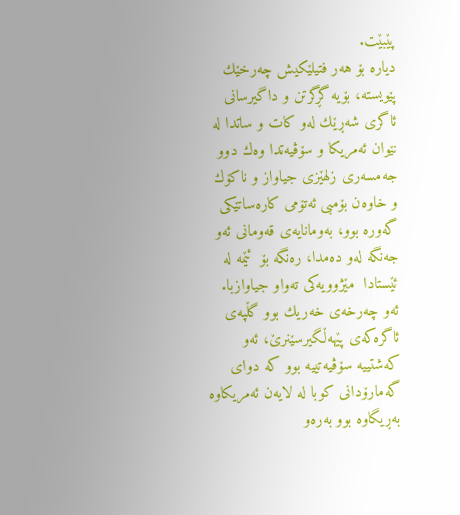پێبێت.
دیاره‌ بۆ هه‌ر فتیلێكیش چه‌رخێك پێویسته‌، بۆیه‌ گڕگرتن و داگیرسانی‌ ئاگری‌ شه‌ڕێك له‌و كات و ساتدا له‌ نێوان ئه‌مریكا و سۆڤیه‌تدا وه‌ك دوو جه‌مسه‌ری‌ زلهێزی‌ جیاواز و ناكۆك  و خاوه‌ن بۆمبی‌ ئه‌تۆمی‌ كاره‌ساتێكی‌ گه‌وره‌ بوو، به‌ومانایه‌ی‌ قه‌ومانی‌ ئه‌و جه‌نگه‌ له‌و ده‌مدا، ره‌نگه‌ بۆ  ئێمه‌ له‌ ئێستادا  مێژوویه‌كی‌ ته‌واو جیاوازبا.
ئه‌و چه‌رخه‌ی‌ خه‌ریك بوو گڵپه‌ی‌ ئاگره‌كه‌ی‌ پێهه‌ڵگیرسێنرێ‌، ئه‌و كه‌شتییه‌ سۆڤیه‌تییه‌ بوو كه‌ دوای‌ گه‌مارۆدانی‌ كوبا له‌ لایه‌ن ئه‌مریكاوه‌ به‌ڕیگاوه‌ بوو به‌ره‌و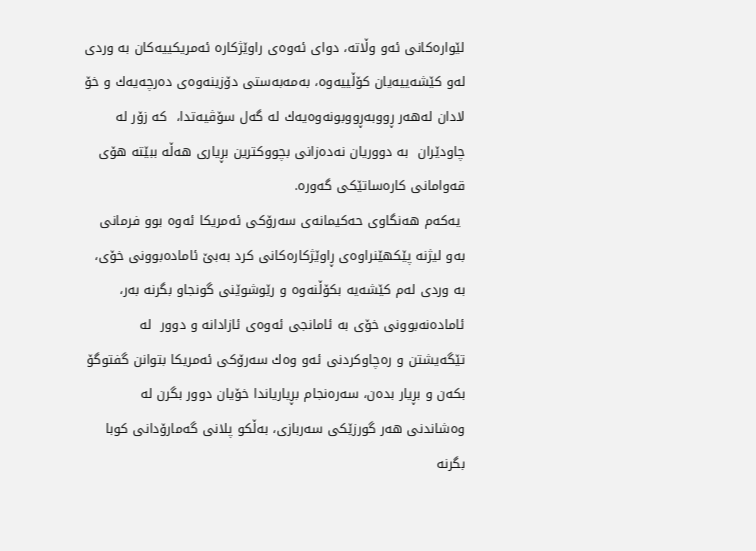لێواره‌كانی‌ ئه‌و وڵاته‌، دوای‌ ئه‌وه‌ی‌ راوێژكاره‌ ئه‌مریكییه‌كان به‌ وردی‌ له‌و كێشه‌ییه‌یان كۆڵییه‌وه‌، به‌مه‌به‌ستی‌ دۆزینه‌وه‌ی‌ ده‌رچه‌یه‌ك و خۆ لادان له‌هه‌ر ڕووبه‌ڕووبونه‌وه‌یه‌ك له‌ گه‌ل سۆڤیه‌تدا،  كه‌ زۆر له‌ چاودێران  به‌ دووریان نه‌ده‌زانی‌ بچووكترین بڕیاری‌ هه‌ڵه‌ ببێته‌ هۆی‌ قه‌وامانی‌ كاره‌ساتێكی‌ گه‌وره‌.
 یه‌كه‌م هه‌نگاوی‌ حه‌كیمانه‌ی‌ سه‌رۆكی‌ ئه‌مریكا ئه‌وه‌ بوو فرمانی‌ به‌و لیژنه‌ پێكهێنراوه‌ی‌ ڕاوێژكاره‌كانی‌ كرد به‌بێ‌ ئاماده‌بوونی‌ خۆی‌، به‌ وردی‌ له‌م كێشه‌یه‌ بكۆڵنه‌وه‌ و رێوشوێنی‌ گونجاو بگرنه‌ به‌ر، ئاماده‌نه‌بوونی‌ خۆی‌ به‌ ئامانجی‌ ئه‌وه‌ی‌ ئازادانه‌ و دوور  له‌ تێگه‌یشتن و ره‌چاوكردنی‌ ئه‌و وه‌ك سه‌رۆكی‌ ئه‌مریكا بتوانن گفتوگۆ بكه‌ن و بڕیار بده‌ن، سه‌ره‌نجام بڕیاریاندا خۆیان دوور بگرن له‌ وه‌شاندنی‌ هه‌ر گورزێكی‌ سه‌ربازی‌، به‌ڵكو پلانی‌ گه‌مارۆدانی‌ كوبا بگرنه‌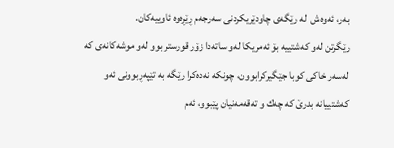به‌ر، ئه‌وه‌ش  له‌ رێگه‌ی‌ چاودێریكردنی‌ سه‌رجه‌م ڕێڕه‌وه‌ ئاوییه‌كان.
رێگرتن له‌و كه‌شتییه‌ بۆ ئه‌مریكا له‌و ساته‌دا زۆر قورستر بوو له‌و موشه‌كانه‌ی‌ كه‌ له‌سه‌ر خاكی‌ كوبا جێگیركرابوون، چونكه‌ نه‌ده‌كرا رێگه‌ به‌ تێپه‌ڕبوونی‌ ئه‌و كه‌شتییانه‌ بدرێ‌ كه‌ چه‌ك و ته‌قه‌مه‌نیان پێبوو، ئه‌م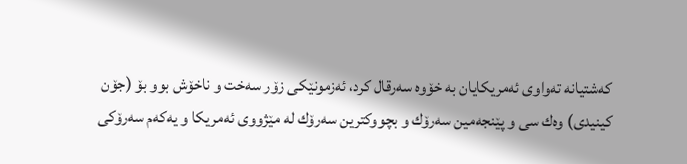كه‌شتیانه‌ ته‌واوی‌ ئه‌مریكایان به‌ خۆوه‌ سه‌رقال كرد، ئه‌زمونێكی‌ زۆر سه‌خت و ناخۆش بوو بۆ (جۆن كینیدی‌) وه‌ك سی‌ و پێنجه‌مین سه‌رۆك و بچووكترین سه‌رۆك له‌ مێژووی‌ ئه‌مریكا و یه‌كه‌م سه‌رۆكی‌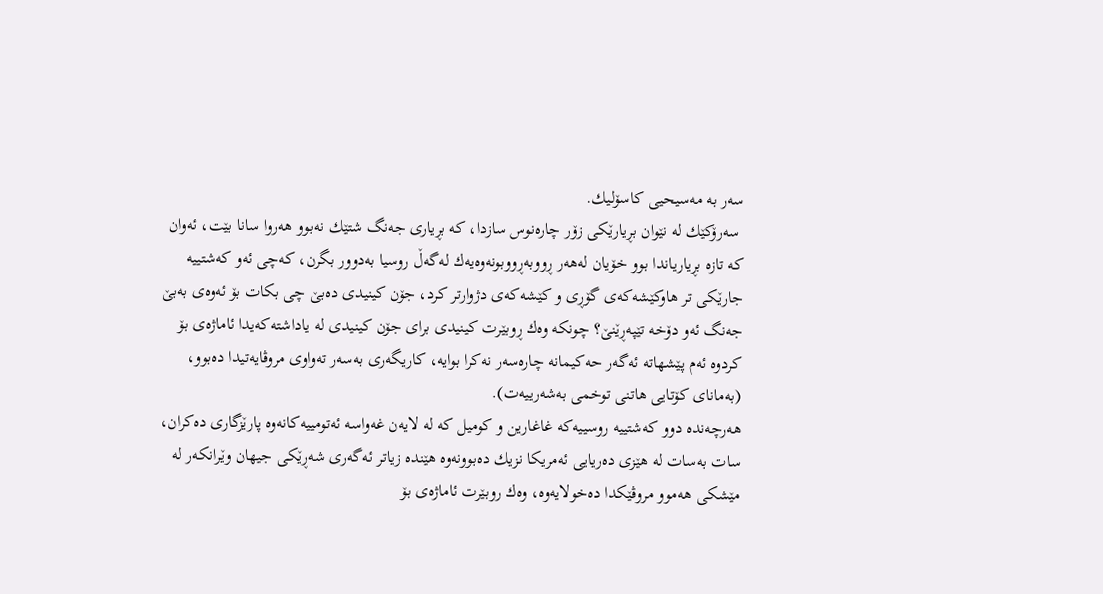سه‌ر به‌ مه‌سیحیی‌ كاسۆلیك.
 سه‌رۆكێك له‌ نێوان بڕیارێكی‌ زۆر چاره‌نوس سازدا، كه‌ بڕیاری‌ جه‌نگ شتێك نه‌بوو هه‌روا سانا بێت، ئه‌وان كه‌ تازه‌ بڕیاریاندا بوو خۆیان له‌هه‌ر ڕووبه‌ڕووبونه‌وه‌یه‌ك له‌گه‌ڵ روسیا به‌دوور بگرن، كه‌چی‌ ئه‌و كه‌شتییه‌ جارێكی‌ تر هاوكێشه‌كه‌ی‌ گۆڕی‌ و كێشه‌كه‌ی‌ دژوارتر كرد، جۆن كینیدی‌ ده‌بێ‌ چی‌ بكات بۆ ئه‌وه‌ی‌ به‌بێ‌ جه‌نگ ئه‌و دۆخه‌ تێپه‌ڕێنێ‌؟ چونكه‌ وه‌ك ڕوبێرت كینیدی‌ برای‌ جۆن كینیدی‌ له‌ یاداشته‌كه‌یدا ئاماژه‌ی‌ بۆ كردوه‌ ئه‌م پێشهاته‌ ئه‌گه‌ر حه‌كیمانه‌ چاره‌سه‌ر نه‌كرا بوایه‌، كاریگه‌ری‌ به‌سه‌ر ته‌واوی‌ مروڤایه‌تیدا ده‌بوو، (به‌مانای‌ كۆتایی‌ هاتنی‌ توخمی‌ به‌شه‌رییه‌ت).
هه‌رچه‌نده‌ دوو كه‌شتییه‌ روسییه‌كه‌ غاغارین و كومیل كه‌ له‌ لایه‌ن غه‌واسه‌ ئه‌تومییه‌كانه‌وه‌ پارێزگاری‌ ده‌كران، سات به‌سات له‌ هێزی‌ ده‌ریایی‌ ئه‌مریكا نزیك ده‌بوونه‌وه‌ هێنده‌ زیاتر ئه‌گه‌ری‌ شه‌ڕێكی‌ جیهان وێرانكه‌ر له‌ مێشكی‌ هه‌موو مروڤێكدا ده‌خولایه‌وه‌، وه‌ك روبێرت ئاماژه‌ی‌ بۆ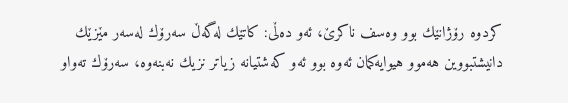كردوه‌ رۆژانێك بوو وه‌سف ناكرێ‌، ئه‌و ده‌ڵی‌: كاتێك له‌گه‌ڵ سه‌رۆك له‌سه‌ر مێزێك دانیشتبووین هه‌موو هیوایه‌كمان ئه‌وه‌ بوو ئه‌و كه‌شتیانه‌ زیاتر نزیك نه‌بنه‌وه‌، سه‌رۆك ته‌واو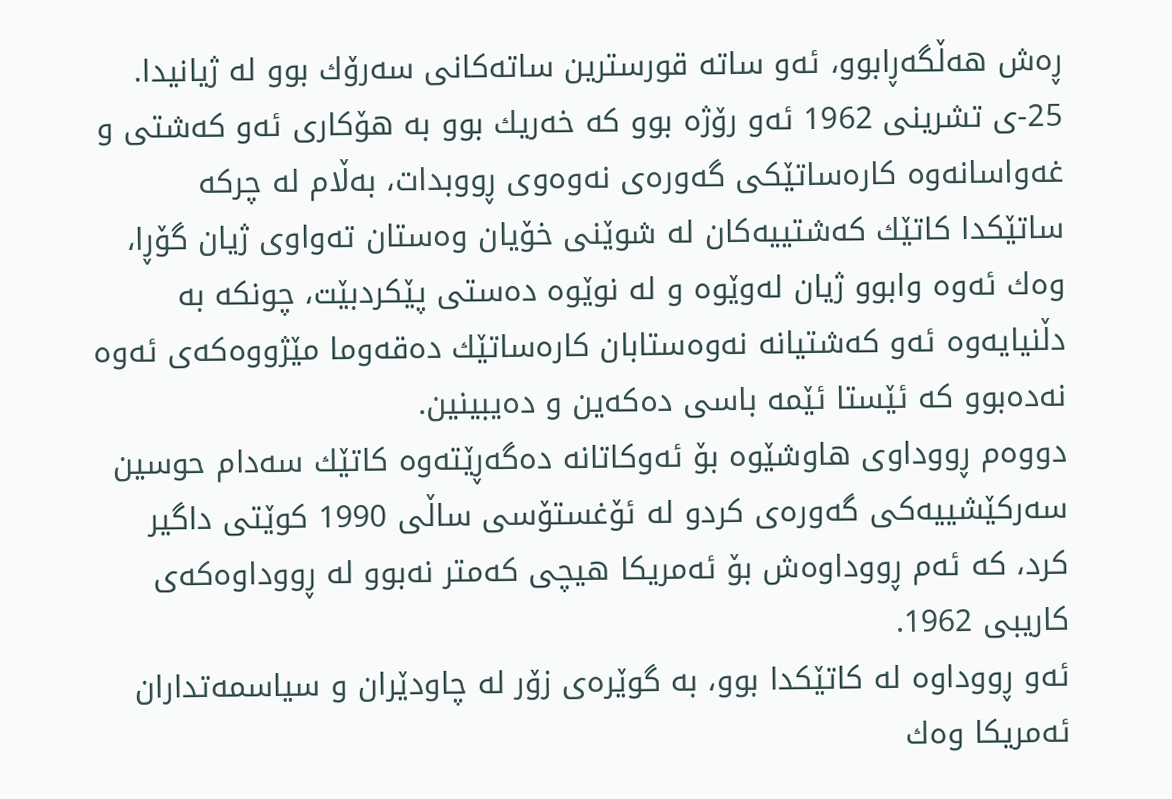ڕه‌ش هه‌ڵگه‌ڕابوو، ئه‌و ساته‌ قورسترین ساته‌كانی‌ سه‌رۆك بوو له‌ ژیانیدا.
25-ی‌ تشرینی‌ 1962 ئه‌و رۆژه‌ بوو كه‌ خه‌ریك بوو به‌ هۆكاری‌ ئه‌و كه‌شتی و غه‌واسانه‌وه‌ كاره‌ساتێكی‌ گه‌وره‌ی‌ نه‌وه‌وی‌ ڕووبدات، به‌ڵام له‌ چركه‌ ساتێكدا كاتێك كه‌شتییه‌كان له‌ شوێنی‌ خۆیان وه‌ستان ته‌واوی‌ ژیان گۆڕا، وه‌ك ئه‌وه‌ وابوو ژیان له‌وێوه‌ و له‌ نوێوه‌ ده‌ستی‌ پێكردبێت، چونكه‌ به‌ دڵنیایه‌وه‌ ئه‌و كه‌شتیانه‌ نه‌وه‌ستابان كاره‌ساتێك ده‌قه‌وما مێژووه‌كه‌ی‌ ئه‌وه‌ نه‌ده‌بوو كه‌ ئێستا ئێمه‌ باسی‌ ده‌كه‌ین و ده‌یبینین.
دووه‌م ڕووداوی‌ هاوشێوه‌ بۆ ئه‌وكاتانه‌ ده‌گه‌ڕێته‌وه‌ كاتێك سه‌دام حوسین سه‌ركێشییه‌كی‌ گه‌وره‌ی‌ كردو له‌ ئۆغستۆسی‌ ساڵی‌ 1990 كوێتی‌ داگیر كرد، كه‌ ئه‌م ڕووداوه‌ش بۆ ئه‌مریكا هیچی‌ كه‌متر نه‌بوو له‌ ڕووداوه‌كه‌ی‌ كاریبی‌ 1962.
ئه‌و ڕووداوه‌ له‌ كاتێكدا بوو، به‌ گوێره‌ی‌ زۆر له‌ چاودێران و سیاسمه‌تداران ئه‌مریكا وه‌ك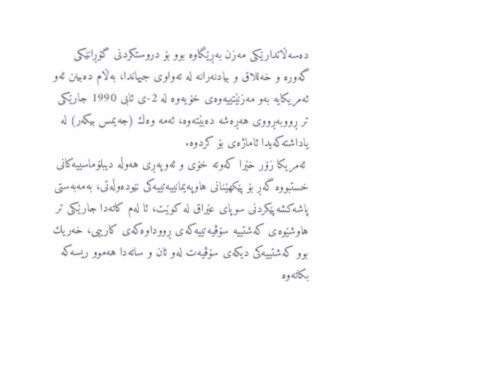ده‌سه‌ڵاتدارێكی‌ مه‌زن به‌ڕێگاوه‌ بوو بۆ دروستكردنی‌ گۆڕانێكی‌ گه‌وره‌ و خه‌للاق و بیادنه‌رانه‌ له‌ ته‌واوی‌ جیهاندا، به‌ڵام ده‌بینن ئه‌و ئه‌مریكایه‌ به‌و مه‌زنێتییه‌وه‌ی‌ خۆیه‌وه‌ له‌ 2-ی‌ ئابی‌ 1990 جارێكی‌ تر ڕووبه‌ڕووی‌ هه‌ڕه‌شه‌ ده‌بێته‌وه‌، ئه‌مه‌ وه‌ك (جه‌یمس بیكه‌ر) له‌ یاداشته‌كه‌یدا ئاماژه‌ی‌ بۆ كردوه‌.
 ئه‌مریكا زۆر خێرا كه‌وته‌ خۆی‌ و ئه‌وپه‌ڕی‌ هه‌وڵه‌ دیبلۆماسییه‌كانی‌ خستبووه‌ گه‌ڕ بۆ پێكهێنانی‌ هاوپه‌یمانییه‌تییه‌كی‌ نێوده‌وڵه‌تی‌، به‌مه‌به‌ستی‌ پاشه‌كشه‌پێكردنی‌ سوپای‌ عێراق له‌ كوێت، ئا له‌م كاته‌دا جارێكی‌ تر هاوشێوه‌ی‌ كه‌شتییه‌ سۆڤیه‌تییه‌كه‌ی‌ ڕووداوه‌كه‌ی‌ كاریبی‌، خه‌ریك بوو كه‌شتییه‌كی‌ دیكه‌ی‌ سۆڤیه‌ت له‌و ئان و ساته‌دا هه‌موو ریسه‌كه‌ بكاته‌وه‌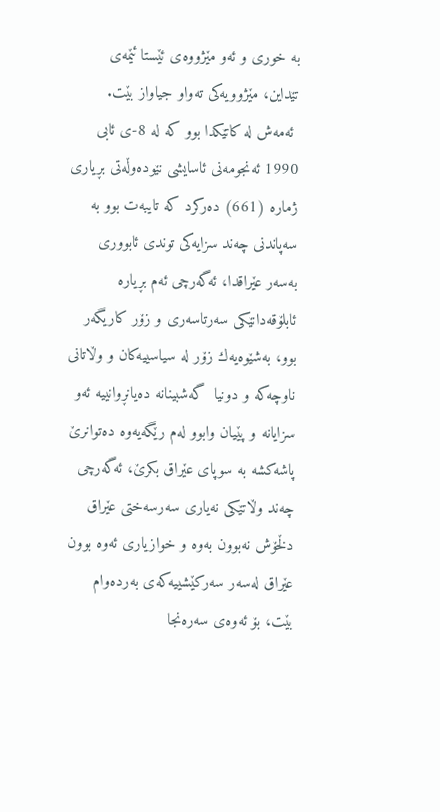به‌ خوری‌ و ئه‌و مێژووه‌ی‌ ئێستا ئێمه‌ی‌ تێداین، مێژوویه‌كی‌ ته‌واو جیاواز بێت.
 ئه‌مه‌ش له‌ كاتێكدا بوو كه‌ له‌ 8-ی‌ ئابی‌ 1990 ئه‌نجومه‌نی‌ ئاسایشی‌ نێوده‌وڵه‌تی‌ بڕیاری‌ ژماره‌ (661) ده‌ركرد كه‌ تایبه‌ت بوو به‌ سه‌پاندنی‌ چه‌ند سزایه‌كی‌ توندی‌ ئابووری‌ به‌سه‌ر عێراقدا، ئه‌گه‌رچی‌ ئه‌م بڕیاره‌ ئابلۆقه‌دانێكی‌ سه‌رتاسه‌ری‌ و زۆر كاریگه‌ر بوو، به‌شێوه‌یه‌ك زۆر له‌ سیاسییه‌كان و وڵاتانی‌ ناوچه‌كه‌ و دونیا  گه‌شبینانه‌ ده‌یانڕوانییه‌ ئه‌و سزایانه‌ و پێیان وابوو له‌م رێگه‌یه‌وه‌ ده‌توانرێ‌ پاشه‌كشه‌ به‌ سوپای‌ عێراق بكرێ‌، ئه‌گه‌رچی‌ چه‌ند وڵاتێكی‌ نه‌یاری‌ سه‌رسه‌ختی‌ عێراق دڵخۆش نه‌بوون به‌وه‌ و خوازیاری‌ ئه‌وه‌ بوون عێراق له‌سه‌ر سه‌ركێشییه‌كه‌ی‌ به‌رده‌وام بێت، بۆ ئه‌وه‌ی‌ سه‌ره‌نجا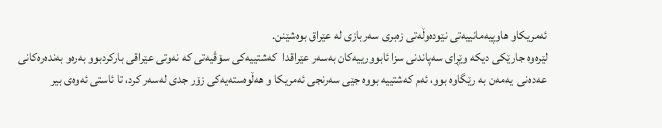ئه‌مریكاو هاوپیه‌مانییه‌تی‌ نێوده‌وڵه‌تی‌ زه‌بری‌ سه‌ربازی‌ له‌ عێراق بوه‌شێنن.
لێره‌وه‌ جارێكی‌ دیكه‌ وێڕای‌ سه‌پاندنی‌ سزا ئابوورییه‌كان به‌سه‌ر عێراقدا  كه‌شتییه‌كی‌ سۆڤیه‌تی‌ كه‌ نه‌وتی‌ عێراقی‌ باركردبوو به‌ره‌و به‌نده‌ره‌كانی‌ عه‌ده‌نی‌  یه‌مه‌ن به‌ رێگاوه‌ بوو، ئه‌م كه‌شتییه‌ بووه‌ جێی‌ سه‌رنجی‌ ئه‌مریكا و هه‌ڵوه‌سته‌یه‌كی‌ زۆر جدی له‌سه‌ر كرد، تا ئاستی‌ ئه‌وه‌ی‌ بیر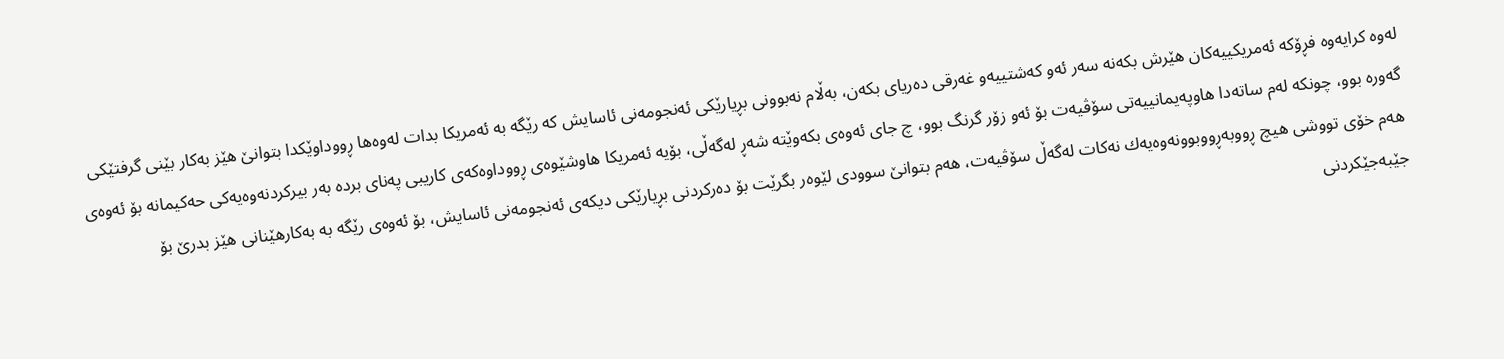له‌وه‌ كرایه‌وه‌ فڕۆكه‌ ئه‌مریكییه‌كان هێرش بكه‌نه‌ سه‌ر ئه‌و كه‌شتییه‌و غه‌رقی‌ ده‌ریای‌ بكه‌ن، به‌ڵام نه‌بوونی‌ بڕیارێكی‌ ئه‌نجومه‌نی‌ ئاسایش كه‌ رێگه‌ به‌ ئه‌مریكا بدات له‌وه‌ها ڕووداوێكدا بتوانێ‌ هێز به‌كار بێنی‌ گرفتێكی‌ گه‌وره‌ بوو، چونكه‌ له‌م ساته‌دا هاوپه‌یمانییه‌تی‌ سۆڤیه‌ت بۆ ئه‌و زۆر گرنگ بوو، چ جای‌ ئه‌وه‌ی‌ بكه‌وێته‌ شه‌ڕ له‌گه‌ڵی‌، بۆیه‌ ئه‌مریكا هاوشێوه‌ی‌ ڕووداوه‌كه‌ی‌ كاریبی‌ په‌نای‌ برده‌ به‌ر بیركردنه‌وه‌یه‌كی‌ حه‌كیمانه‌ بۆ ئه‌وه‌ی‌ هه‌م خۆی‌ تووشی‌ هیچ ڕووبه‌ڕووبوونه‌وه‌یه‌ك نه‌كات له‌گه‌ڵ سۆڤیه‌ت، هه‌م بتوانێ‌ سوودی‌ لێوه‌ر بگرێت بۆ ده‌ركردنی‌ بڕیارێكی‌ دیكه‌ی‌ ئه‌نجومه‌نی‌ ئاسایش، بۆ ئه‌وه‌ی‌ رێگه‌ به‌ به‌كارهێنانی‌ هێز بدرێ‌ بۆ جێبه‌جێكردنی‌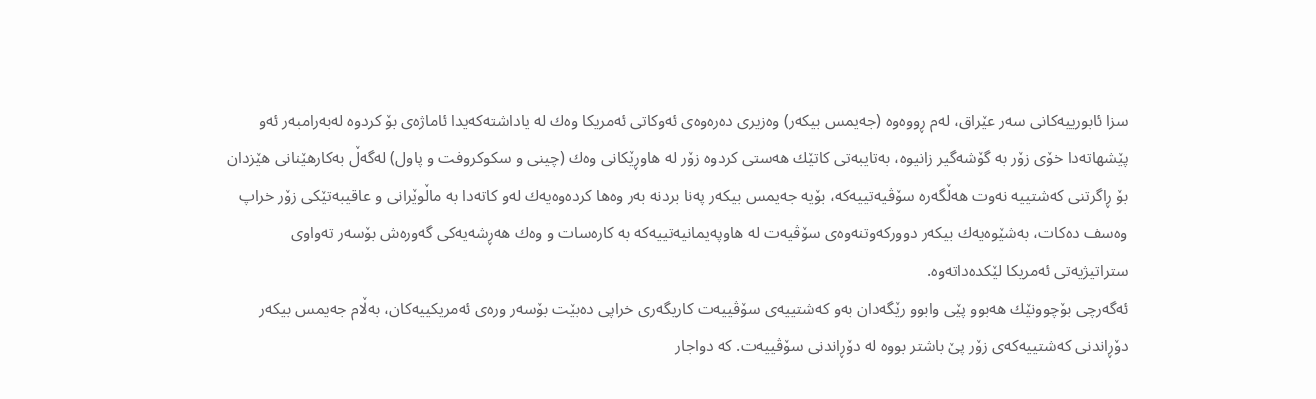سزا ئابورییه‌كانی‌ سه‌ر عێراق، له‌م ڕووه‌وه‌ (جه‌یمس بیكه‌ر) وه‌زیری‌ ده‌ره‌وه‌ی‌ ئه‌وكاتی‌ ئه‌مریكا وه‌ك له‌ یاداشته‌كه‌یدا ئاماژه‌ی‌ بۆ كردوه‌ له‌به‌رامبه‌ر ئه‌و پێشهاته‌دا خۆی‌ زۆر به‌ گۆشه‌گیر زانیوه‌، به‌تایبه‌تی‌ كاتێك هه‌ستی‌ كردوه‌ زۆر له‌ هاوڕێكانی‌ وه‌ك (چینی‌ و سكوكروفت و پاول) له‌گه‌ڵ به‌كارهێنانی‌ هێزدان بۆ ڕاگرتنی‌ كه‌شتییه‌ نه‌وت هه‌ڵگه‌ره‌ سۆڤیه‌تییه‌كه‌، بۆیه‌ جه‌یمس بیكه‌ر په‌نا بردنه‌ به‌ر وه‌ها كرده‌وه‌یه‌ك له‌و كاته‌دا به‌ ماڵوێرانی‌ و عاقیبه‌تێكی‌ زۆر خراپ وه‌سف ده‌كات، به‌شێوه‌یه‌ك بیكه‌ر دووركه‌وتنه‌وه‌ی‌ سۆڤیه‌ت له‌ هاوپه‌یمانیه‌تییه‌كه‌ به‌ كاره‌سات و وه‌ك هه‌ڕشه‌یه‌كی گه‌وره‌ش بۆسه‌ر ته‌واوی‌ ستراتیژیه‌تی‌ ئه‌مریكا لێكده‌داته‌وه‌.
ئه‌گه‌رچی‌ بۆچوونێك هه‌بوو پێی‌ وابوو رێگه‌دان به‌و كه‌شتییه‌ی‌ سۆڤییه‌ت كاریگه‌ری‌ خراپی‌ ده‌بێت بۆسه‌ر وره‌ی‌ ئه‌مریكییه‌كان، به‌ڵام جه‌یمس بیكه‌ر دۆڕاندنی‌ كه‌شتییه‌كه‌ی‌ زۆر پێ‌ باشتر بووه‌ له‌ دۆڕاندنی‌ سۆڤییه‌ت. كه‌ دواجار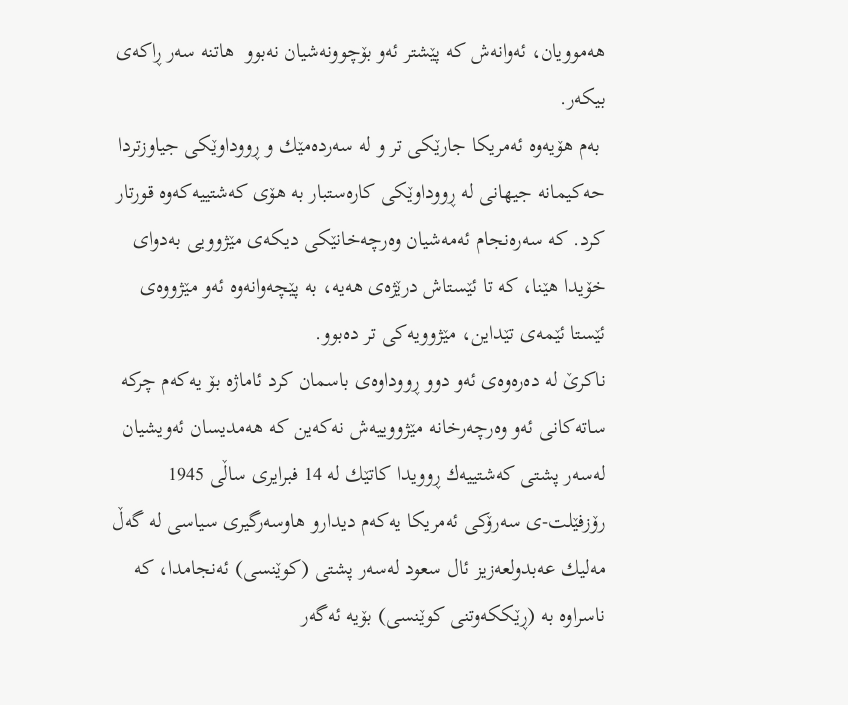هه‌موویان، ئه‌وانه‌ش كه‌ پێشتر ئه‌و بۆچوونه‌شیان نه‌بوو  هاتنه‌ سه‌ر ڕاكه‌ی‌ بیكه‌ر.
 به‌م هۆیه‌وه‌ ئه‌مریكا جارێكی‌ تر و له‌ سه‌رده‌مێك و ڕووداوێكی‌ جیاوزتردا حه‌كیمانه‌ جیهانی‌ له‌ ڕووداوێكی‌ كاره‌ستبار به‌ هۆی‌ كه‌شتییه‌كه‌وه‌ قورتار كرد. كه‌ سه‌ره‌نجام ئه‌مه‌شیان وه‌رچه‌خانێكی‌ دیكه‌ی‌ مێژوویی‌ به‌دوای‌ خۆیدا هێنا، كه‌ تا ئێستاش درێژه‌ی‌ هه‌یه‌، به‌ پێچه‌وانه‌وه‌ ئه‌و مێژووه‌ی‌ ئێستا ئێمه‌ی‌ تێداین، مێژوویه‌كی‌ تر ده‌بوو.
ناكرێ‌ له‌ ده‌ره‌وه‌ی‌ ئه‌و دوو ڕووداوه‌ی‌ باسمان كرد ئاماژه‌ بۆ یه‌كه‌م چركه‌ ساته‌كانی‌ ئه‌و وه‌رچه‌رخانه‌ مێژووییه‌ش نه‌كه‌ین كه‌ هه‌مدیسان ئه‌ویشیان له‌سه‌ر پشتی‌ كه‌شتییه‌ك ڕوویدا كاتێك له‌ 14 فبرایری‌ ساڵی‌ 1945 رۆزفێلت-ی‌ سه‌رۆكی‌ ئه‌مریكا یه‌كه‌م دیدارو هاوسه‌رگیری‌ سیاسی‌ له‌ گه‌ڵ مه‌لیك عه‌بدولعه‌زیز ئال سعود له‌سه‌ر پشتی‌ (كوێنسی‌) ئه‌نجامدا، كه‌ ناسراوه‌ به‌ (ڕێككه‌وتنی‌ كوێنسی‌) بۆیه‌ ئه‌گه‌ر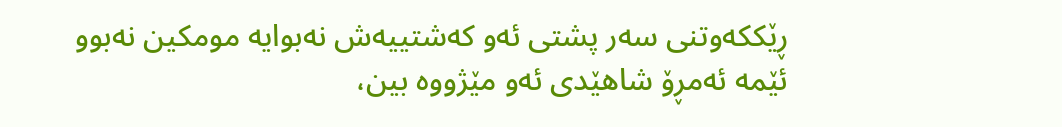ڕێككه‌وتنی‌ سه‌ر پشتی‌ ئه‌و كه‌شتییه‌ش نه‌بوایه‌ مومكین نه‌بوو ئێمه‌ ئه‌مڕۆ شاهێدی‌ ئه‌و مێژووه‌ بین،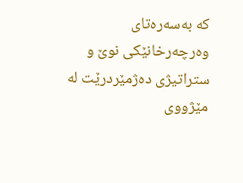كه‌ به‌سه‌ره‌تای‌ وه‌رچه‌رخانێكی‌ نوێ و ستراتیژی‌ ده‌ژمێردرێت له‌ مێژووی‌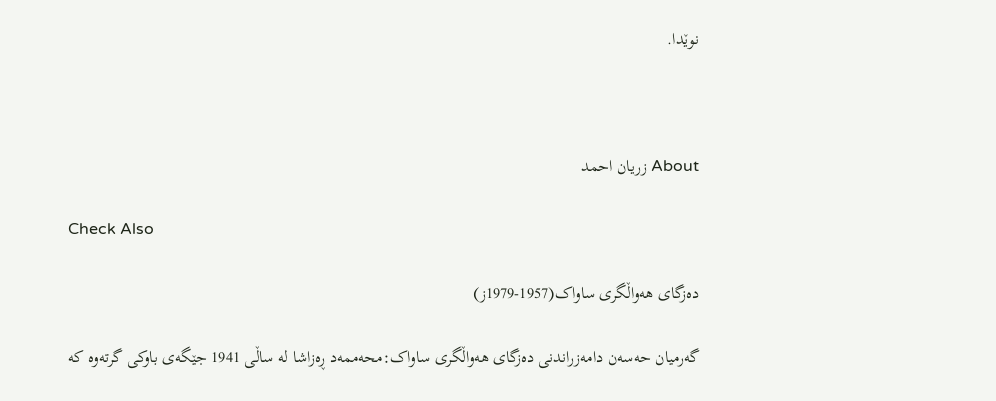نوێدا.



About زريان احمد

Check Also

دەزگای هەواڵگری ساواک(1957-1979ز)

گەرمیان حەسەن دامەزراندنی دەزگای هەواڵگری ساواک:محەممەد ڕەزاشا لە ساڵی 1941 جێگەی باوکی گرتەوە کە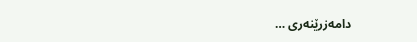دامەزرێنەری …